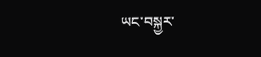ཡང་བསྐྱར་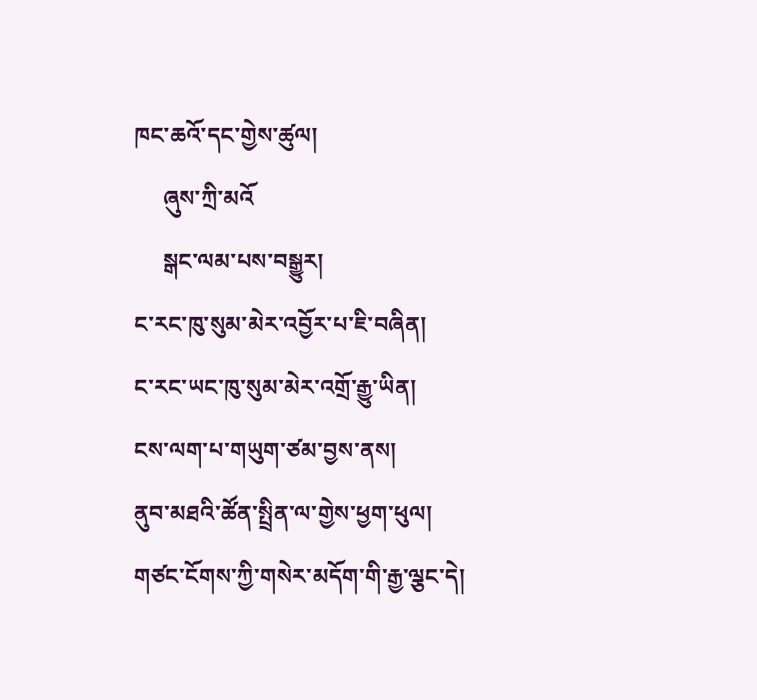ཁང་ཆའོ་དང་གྱེས་ཚུལ།
     ཞུས་ཀྲི་མའོ
     སྒང་ལམ་པས་བསྒྱུར།
ང་རང་ཁུ་སུམ་མེར་འབྱོར་པ་ཇི་བཞིན།
ང་རང་ཡང་ཁུ་སུམ་མེར་འགྲོ་རྒྱུ་ཡིན།
ངས་ལག་པ་གཡུག་ཙམ་བྱས་ནས།
ནུབ་མཐའི་ཚོན་སྤྲིན་ལ་གྱེས་ཕྱག་ཕུལ།
གཙང་ངོགས་ཀྱི་གསེར་མདོག་གི་རྒྱ་ལྕང་དེ།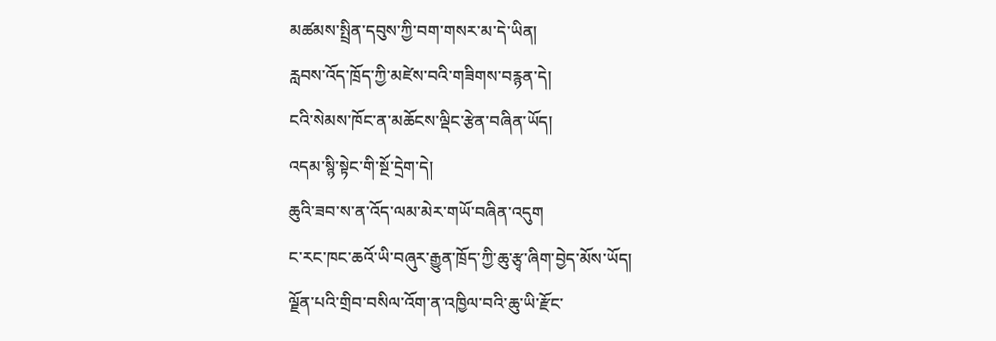མཚམས་སྤྲིན་དབུས་ཀྱི་བག་གསར་མ་དེ་ཡིན།
རླབས་འོད་ཁྲོད་ཀྱི་མཛེས་བའི་གཟིགས་བརྙན་དེ།
ངའི་སེམས་ཁོང་ན་མཆོངས་ལྡིང་རྩེན་བཞིན་ཡོད།
འདམ་སྙི་སྟེང་གི་སྔོ་དྲེག་དེ།
ཆུའི་ཟབ་ས་ན་འོད་ལམ་མེར་གཡོ་བཞིན་འདུག
ང་རང་ཁང་ཆའོ་ཡི་བཞུར་རྒྱུན་ཁྲོད་ཀྱི་ཆུ་རྩྭ་ཞིག་བྱེད་མོས་ཡོད།
ལྗོན་པའི་གྲིབ་བསིལ་འོག་ན་འཁྱིལ་བའི་ཆུ་ཡི་རྫོང་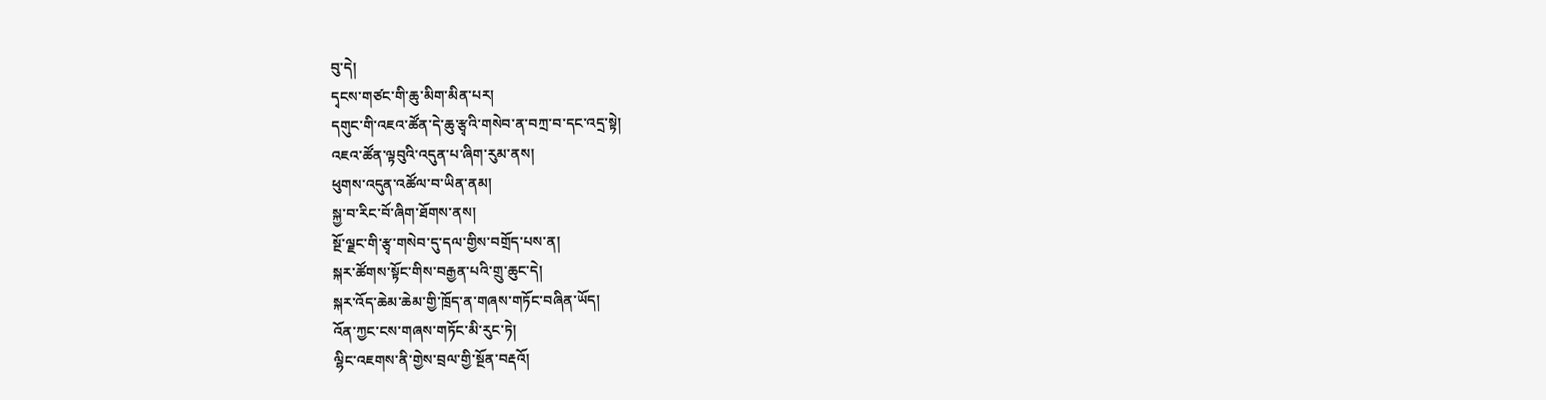བུ་དེ།
དྭངས་གཙང་གི་ཆུ་མིག་མིན་པར།
དགུང་གི་འཇའ་ཚོན་དེ་ཆུ་རྩྭའི་གསེབ་ན་བཀྲ་བ་དང་འདྲ་སྟེ།
འཇའ་ཚོན་ལྟབུའི་འདུན་པ་ཞིག་རུམ་ནས།
ཕུགས་འདུན་འཚོལ་བ་ཡིན་ནམ།
སྐྱ་བ་རིང་བོ་ཞིག་ཐོགས་ནས།
སྔོ་ལྗང་གི་རྩྭ་གསེབ་དུ་དལ་གྱིས་བགྲོད་པས་ན།
སྐར་ཚོགས་སྟོང་གིས་བརྒྱན་པའི་གྲུ་ཆུང་དེ།
སྐར་འོད་ཆེམ་ཆེམ་གྱི་ཁྲོད་ན་གཞས་གཏོང་བཞིན་ཡོད།
འོན་ཀྱང་ངས་གཞས་གཏོང་མི་རུང་ཏེ།
ལྷིང་འཇགས་ནི་གྱེས་བྲལ་གྱི་སྔོན་བརྡའོ།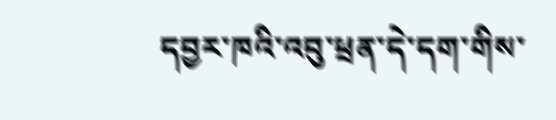དབྱར་ཁའི་འབུ་ཕྲན་དེ་དག་གིས་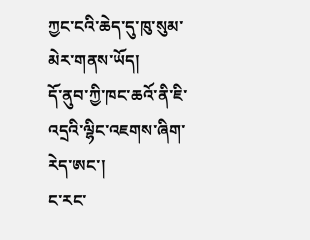ཀྱང་ངའི་ཆེད་དུ་ཁུ་སུམ་མེར་གནས་ཡོད།
དོ་ནུབ་ཀྱི་ཁང་ཆའོ་ནི་ཇི་འདྲའི་ལྷིང་འཇགས་ཞིག་རེད་ཨང་།
ང་རང་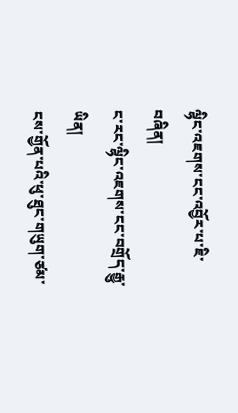ལྷིང་འཇགས་ངང་འབྱོར་པ་ཇི་བཞིན།
ང་རང་ལྷིང་འཇགས་ངང་བགྲོད་རྒྱུ་ཡིན།
ངས་གྱོན་པའི་ཕུ་ཐུང་གཡུག་ཙམ་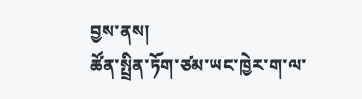བྱས་ནས།
ཚོན་སྤྲིན་ཏོག་ཙམ་ཡང་ཁྱེར་ག་ལ་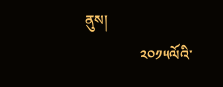ནུས།
               ༢༠༡༥ལོའི་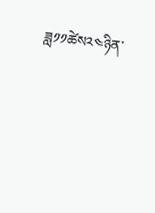ཟླ༡༡ཚེས༢༤ཉིན་